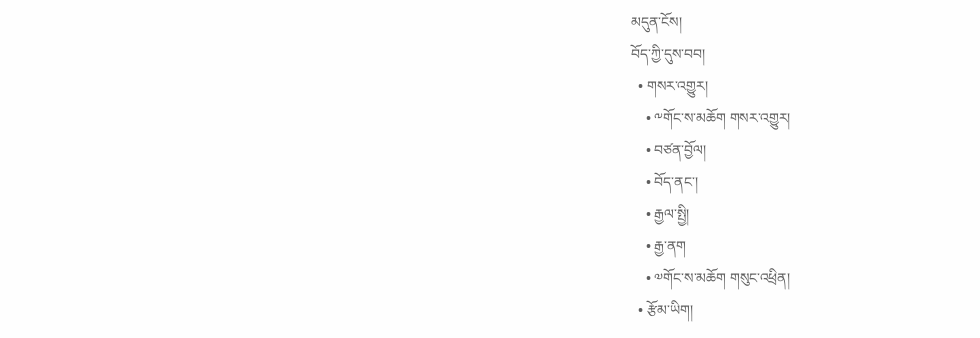མདུན་ངོས།
བོད་ཀྱི་དུས་བབ།
  • གསར་འགྱུར།
    • ༸གོང་ས་མཆོག གསར་འགྱུར།
    • བཙན་བྱོལ།
    • བོད་ནང་།
    • རྒྱལ་སྤྱི།
    • རྒྱ་ནག
    • ༧གོང་ས་མཆོག གསུང་འཕྲིན།
  • རྩོམ་ཡིག།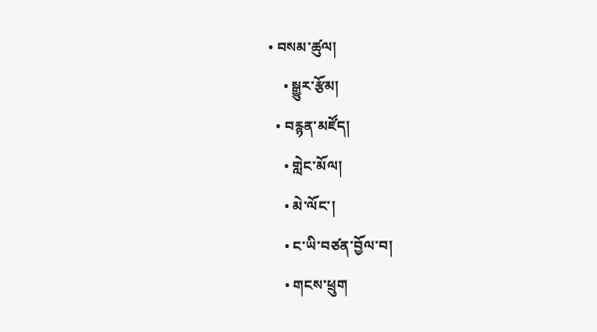• བསམ་ཚུལ།
    • སྒྱུར་རྩོམ།
  • བརྙན་མཛོད།
    • གླེང་མོལ།
    • མེ་ལོང་།
    • ང་ཡི་བཙན་བྱོལ་བ།
    • གངས་ཕྲུག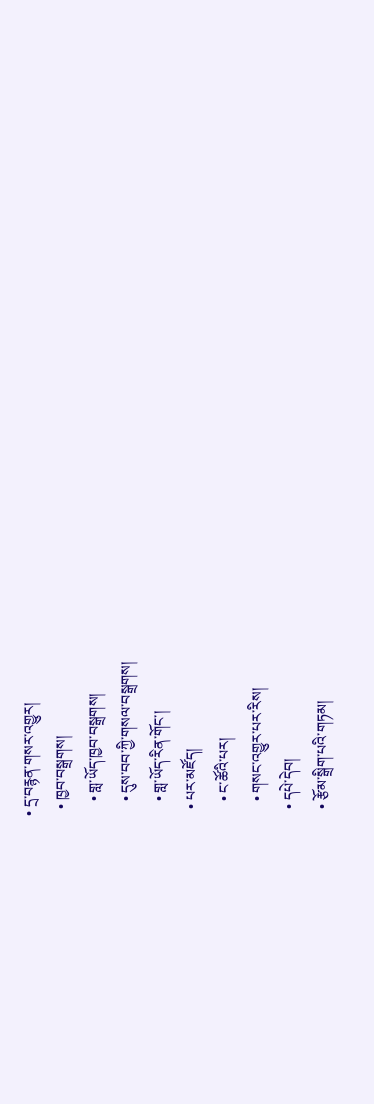• དྲ་བརྙན་གསར་འགྱུར།
  • ཁྱབ་བསྒྲགས།
    • གླ་ཡོད་ཁྱབ་བསྒྲགས།
    • དུས་བབ་ཀྱི་གསལ་བསྒྲགས།
    • གླ་ཡོད་རིན་གོང་།
  • པར་མཛོད།
    • ང་ཚོའི་པར།
    • གསང་འགྱུར་པར་རིས།
  • དཔེ་དེབ།
  • རྩོམ་སྒྲིག་པའི་གཏམ།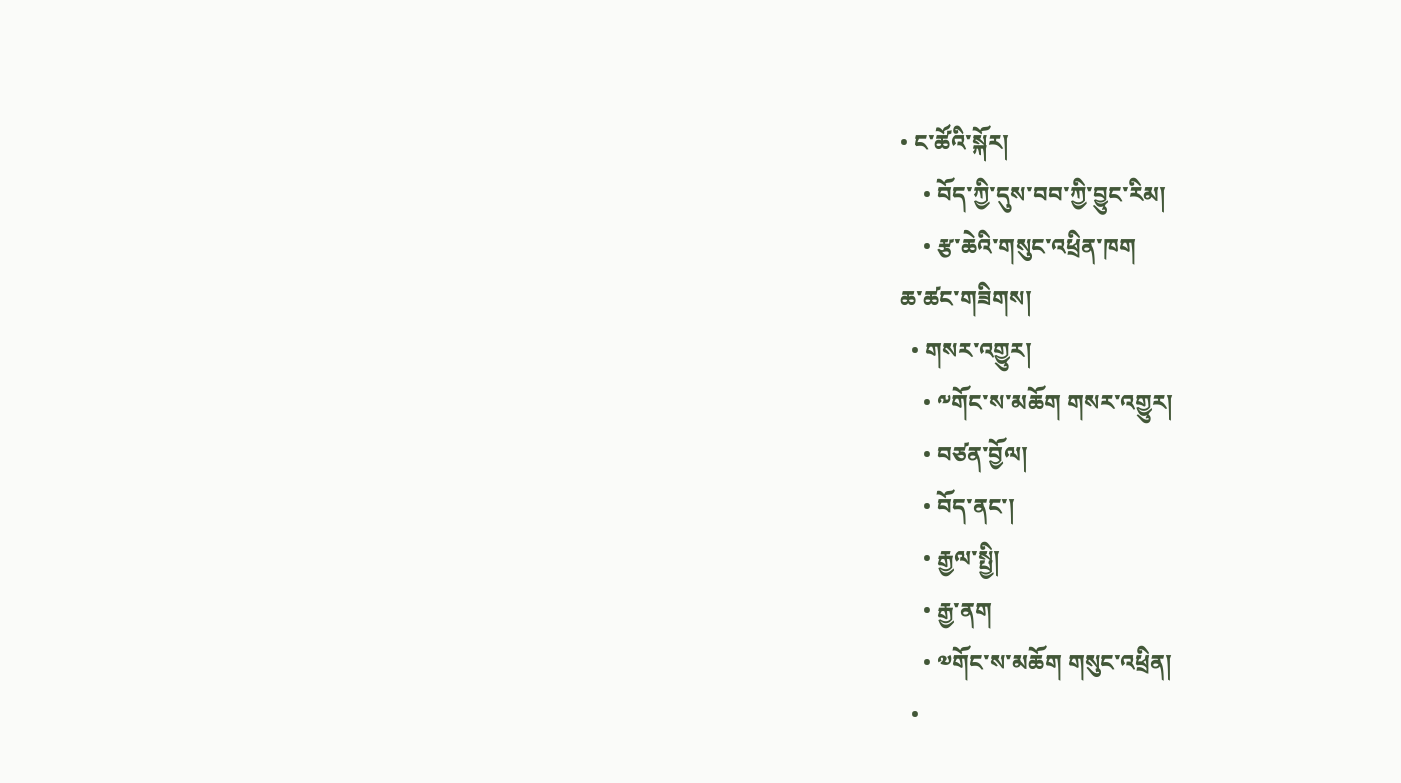• ང་ཚོའི་སྐོར།
    • བོད་ཀྱི་དུས་བབ་ཀྱི་བྱུང་རིམ།
    • རྩ་ཆེའི་གསུང་འཕྲིན་ཁག
ཆ་ཚང་གཟིགས།
  • གསར་འགྱུར།
    • ༸གོང་ས་མཆོག གསར་འགྱུར།
    • བཙན་བྱོལ།
    • བོད་ནང་།
    • རྒྱལ་སྤྱི།
    • རྒྱ་ནག
    • ༧གོང་ས་མཆོག གསུང་འཕྲིན།
  •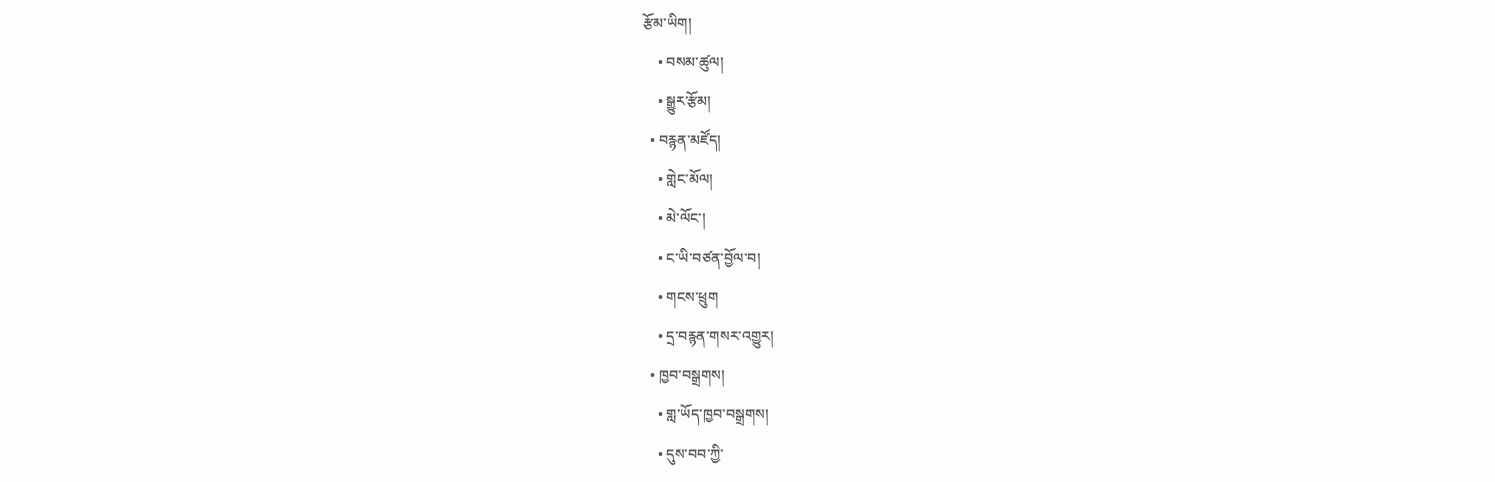རྩོམ་ཡིག།
    • བསམ་ཚུལ།
    • སྒྱུར་རྩོམ།
  • བརྙན་མཛོད།
    • གླེང་མོལ།
    • མེ་ལོང་།
    • ང་ཡི་བཙན་བྱོལ་བ།
    • གངས་ཕྲུག
    • དྲ་བརྙན་གསར་འགྱུར།
  • ཁྱབ་བསྒྲགས།
    • གླ་ཡོད་ཁྱབ་བསྒྲགས།
    • དུས་བབ་ཀྱི་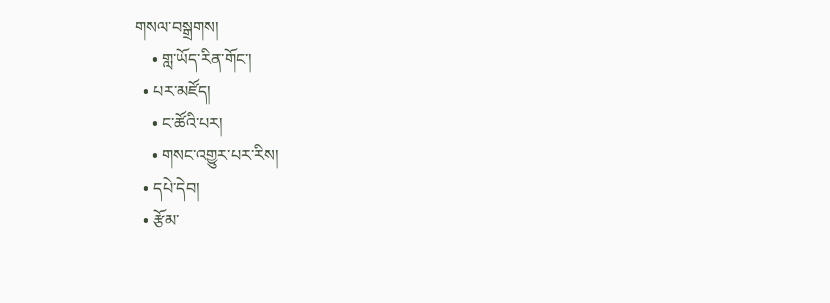གསལ་བསྒྲགས།
    • གླ་ཡོད་རིན་གོང་།
  • པར་མཛོད།
    • ང་ཚོའི་པར།
    • གསང་འགྱུར་པར་རིས།
  • དཔེ་དེབ།
  • རྩོམ་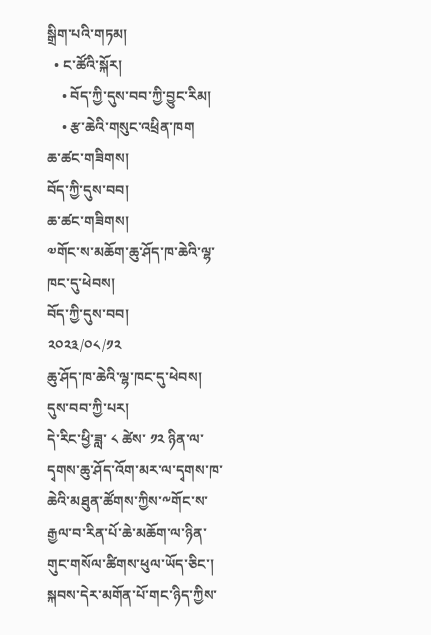སྒྲིག་པའི་གཏམ།
  • ང་ཚོའི་སྐོར།
    • བོད་ཀྱི་དུས་བབ་ཀྱི་བྱུང་རིམ།
    • རྩ་ཆེའི་གསུང་འཕྲིན་ཁག
ཆ་ཚང་གཟིགས།
བོད་ཀྱི་དུས་བབ།
ཆ་ཚང་གཟིགས།
༧གོང་ས་མཆོག་ཆུ་ཤོད་ཁ་ཆེའི་ལྷ་ཁང་དུ་ཕེབས།
བོད་ཀྱི་དུས་བབ།
༢༠༢༣/༠༨/༡༢
ཆུ་ཤོད་ཁ་ཆེའི་ལྷ་ཁང་དུ་ཕེབས། དུས་བབ་ཀྱི་པར།
དེ་རིང་ཕྱི་ཟླ་ ༨ ཚེས་ ༡༢ ཉིན་ལ་དྭགས་ཆུ་ཤོད་འོག་མར་ལ་དྭགས་ཁ་ཆེའི་མཐུན་ཚོགས་ཀྱིས་༸གོང་ས་རྒྱལ་བ་རིན་པོ་ཆེ་མཆོག་ལ་ཉིན་གུང་གསོལ་ཚིགས་ཕུལ་ཡོད་ཅིང་། སྐབས་དེར་མགོན་པོ་གང་ཉིད་ཀྱིས་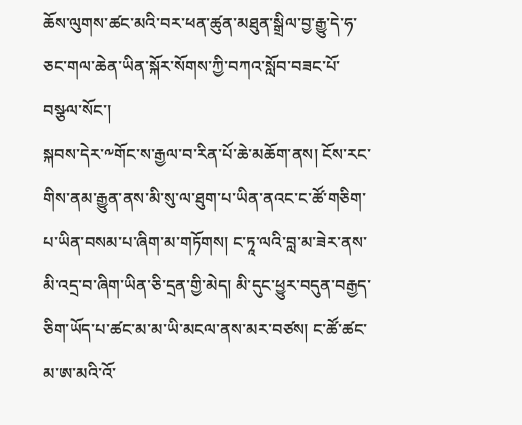ཆོས་ལུགས་ཚང་མའི་བར་ཕན་ཚུན་མཐུན་སྒྲིལ་བྱ་རྒྱུ་དེ་ཧ་ཅང་གལ་ཆེན་ཡིན་སྐོར་སོགས་ཀྱི་བཀའ་སློབ་བཟང་པོ་བསྩལ་སོང་།
སྐབས་དེར་༸གོང་ས་རྒྱལ་བ་རིན་པོ་ཆེ་མཆོག་ནས། ངོས་རང་གིས་ནམ་རྒྱུན་ནས་མི་སུ་ལ་ཐུག་པ་ཡིན་ནའང་ང་ཚོ་གཅིག་པ་ཡིན་བསམ་པ་ཞིག་མ་གཏོགས། ང་ཏཱ་ལའི་བླ་མ་ཟེར་ནས་མི་འདྲ་བ་ཞིག་ཡིན་ཅི་དྲན་གྱི་མེད། མི་དུང་ཕྱུར་བདུན་བརྒྱད་ཅིག་ཡོད་པ་ཚང་མ་མ་ཡི་མངལ་ནས་མར་བཙས། ང་ཚོ་ཚང་མ་ཨ་མའི་འོ་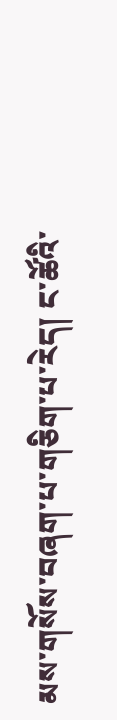མས་གསོས་བཞག་པ་གཅིག་པ་རེད། ང་ཚོའི་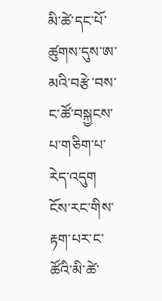མི་ཚེ་དང་པོ་ཚུགས་དུས་ཨ་མའི་བརྩེ་བས་ང་ཚོ་བསྐྱངས་པ་གཅིག་པ་རེད་འདུག ངོས་རང་གིས་རྟག་པར་ང་ཚོའི་མི་ཚེ་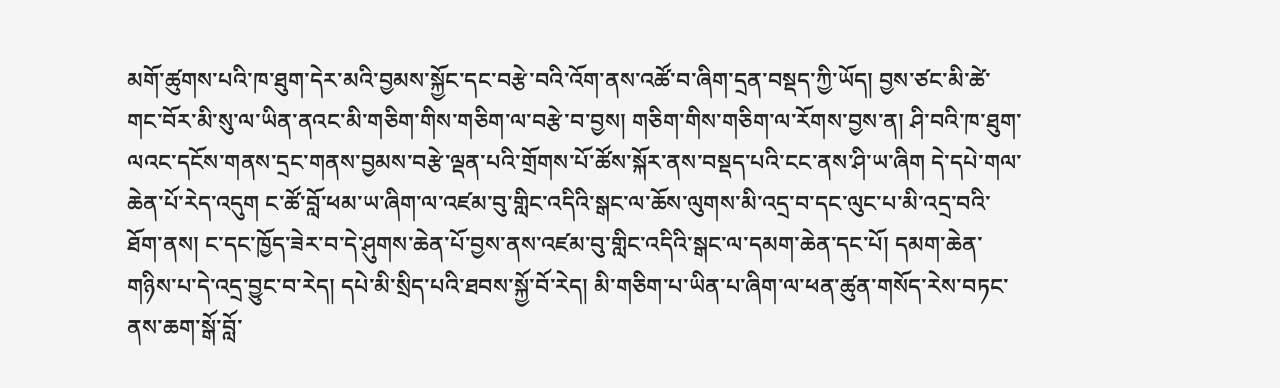མགོ་ཚུགས་པའི་ཁ་ཐུག་དེར་མའི་བྱམས་སྐྱོང་དང་བརྩེ་བའི་འོག་ནས་འཚོ་བ་ཞིག་དྲན་བསྡད་ཀྱི་ཡོད། བྱས་ཙང་མི་ཚེ་གང་བོར་མི་སུ་ལ་ཡིན་ནའང་མི་གཅིག་གིས་གཅིག་ལ་བརྩེ་བ་བྱས། གཅིག་གིས་གཅིག་ལ་རོགས་བྱས་ན། ཤི་བའི་ཁ་ཐུག་ལའང་དངོས་གནས་དྲང་གནས་བྱམས་བརྩེ་ལྡན་པའི་གྲོགས་པོ་ཚོས་སྐོར་ནས་བསྡད་པའི་ངང་ནས་ཤི་ཡ་ཞིག དེ་དཔེ་གལ་ཆེན་པོ་རེད་འདུག ང་ཚོ་བློ་ཕམ་ཡ་ཞིག་ལ་འཛམ་བུ་གླིང་འདིའི་སྒང་ལ་ཆོས་ལུགས་མི་འདྲ་བ་དང་ལུང་པ་མི་འདྲ་བའི་ཐོག་ནས། ང་དང་ཁྱོད་ཟེར་བ་དེ་ཤུགས་ཆེན་པོ་བྱས་ནས་འཛམ་བུ་གླིང་འདིའི་སྒང་ལ་དམག་ཆེན་དང་པོ། དམག་ཆེན་གཉིས་པ་དེ་འདྲ་བྱུང་བ་རེད། དཔེ་མི་སྲིད་པའི་ཐབས་སྐྱོ་བོ་རེད། མི་གཅིག་པ་ཡིན་པ་ཞིག་ལ་ཕན་ཚུན་གསོད་རེས་བཏང་ནས་ཆག་སྒོ་བློ་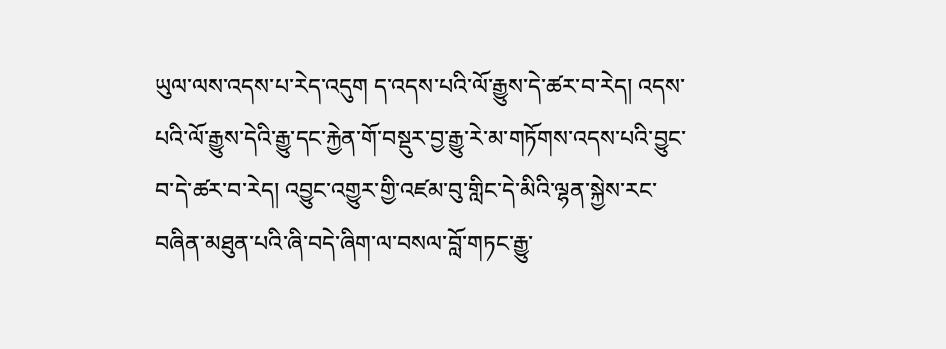ཡུལ་ལས་འདས་པ་རེད་འདུག ད་འདས་པའི་ལོ་རྒྱུས་དེ་ཚར་བ་རེད། འདས་པའི་ལོ་རྒྱུས་དེའི་རྒྱུ་དང་རྐྱེན་གོ་བསྡུར་བྱ་རྒྱུ་རེ་མ་གཏོགས་འདས་པའི་བྱུང་བ་དེ་ཚར་བ་རེད། འབྱུང་འགྱུར་གྱི་འཛམ་བུ་གླིང་དེ་མིའི་ལྷན་སྐྱེས་རང་བཞིན་མཐུན་པའི་ཞི་བདེ་ཞིག་ལ་བསལ་བློ་གཏང་རྒྱུ་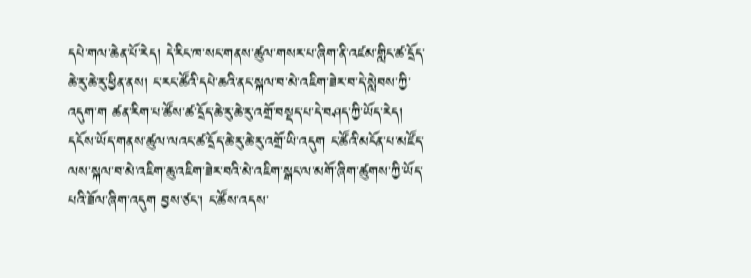དཔེ་གལ་ཆེན་པོ་རེད། དེ་རིང་ཁ་སང་གནས་ཚུལ་གསར་པ་ཞིག་ནི་འཛམ་གླིང་ཚ་དྲོད་ཆེ་རུ་ཆེ་རུ་ཕྱིན་ནས། ང་རང་ཚོའི་དཔེ་ཆའི་ནང་སྐལ་བ་མེ་འཇིག་ཟེར་བ་དེ་སླེབས་ཀྱི་འདུག་ག ཚན་རིག་པ་ཚོས་ཚ་དྲོད་ཆེ་རུ་ཆེ་རུ་འགྲོ་བསྡད་པ་དེ་བཤད་ཀྱི་ཡོད་རེད། དངོས་ཡོད་གནས་ཚུལ་ལའང་ཚ་དྲོད་ཆེ་རུ་ཆེ་རུ་འགྲོ་ཡི་འདུག ང་ཚོའི་མངོན་པ་མཛོད་ལས་སྐལ་བ་མེ་འཇིག་ཆུ་འཇིག་ཟེར་བའི་མེ་འཇིག་སྒང་ལ་མགོ་ཞིག་ཚུགས་ཀྱི་ཡོད་པའི་ཟོལ་ཞིག་འདུག བྱས་ཙང་། ང་ཚོས་འདས་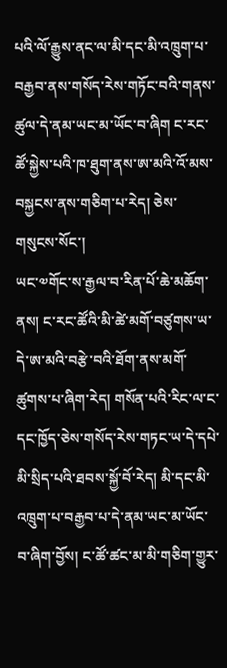པའི་ལོ་རྒྱུས་ནང་ལ་མི་དང་མི་འཁྲུག་པ་བརྒྱབ་ནས་གསོད་རེས་གཏོང་བའི་གནས་ཚུལ་དེ་ནམ་ཡང་མ་ཡོང་བ་ཞིག ང་རང་ཚོ་སྐྱེས་པའི་ཁ་ཐུག་ནས་ཨ་མའི་འོ་མས་བསྐྱངས་ནས་གཅིག་པ་རེད། ཅེས་གསུངས་སོང་།
ཡང་༧གོང་ས་རྒྱལ་བ་རིན་པོ་ཆེ་མཆོག་ནས། ང་རང་ཚོའི་མི་ཚེ་མགོ་བཙུགས་ཡ་དེ་ཨ་མའི་བརྩེ་བའི་ཐོག་ནས་མགོ་ཚུགས་པ་ཞིག་རེད། གསོན་པའི་རིང་ལ་ང་དང་ཁྱོད་ཅེས་གསོད་རེས་གཏང་ཡ་དེ་དཔེ་མི་སྲིད་པའི་ཐབས་སྐྱོ་བོ་རེད། མི་དང་མི་འཁྲུག་པ་བརྒྱབ་པ་དེ་ནམ་ཡང་མ་ཡོང་བ་ཞིག་བྱོས། ང་ཚོ་ཚང་མ་མི་གཅིག་གྱུར་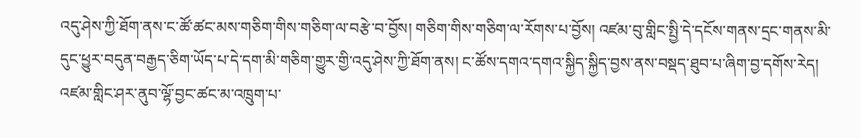འདུ་ཤེས་ཀྱི་ཐོག་ནས་ང་ཚོ་ཚང་མས་གཅིག་གིས་གཅིག་ལ་བརྩེ་བ་བྱོས། གཅིག་གིས་གཅིག་ལ་རོགས་པ་བྱོས། འཛམ་བུ་གླིང་སྤྱི་དེ་དངོས་གནས་དྲང་གནས་མི་དུང་ཕྱུར་བདུན་བརྒྱད་ཅིག་ཡོད་པ་དེ་དག་མི་གཅིག་གྱུར་གྱི་འདུ་ཤེས་ཀྱི་ཐོག་ནས། ང་ཚོས་དགའ་དགའ་སྐྱིད་སྐྱིད་བྱས་ནས་བསྡད་ཐུབ་པ་ཞིག་བྱ་དགོས་རེད། འཛམ་གླིང་ཤར་ནུབ་ལྷོ་བྱང་ཚང་མ་འཁྲུག་པ་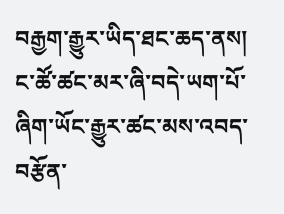བརྒྱག་རྒྱུར་ཡིད་ཐང་ཆད་ནས། ང་ཚོ་ཚང་མར་ཞི་བདེ་ཡག་པོ་ཞིག་ཡོང་རྒྱུར་ཚང་མས་འབད་བརྩོན་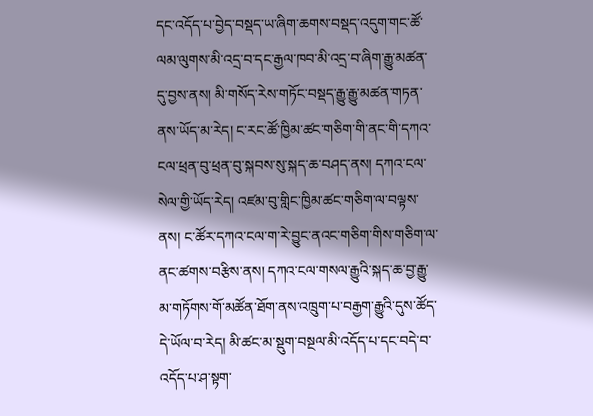དང་འདོད་པ་བྱེད་བསྡད་ཡ་ཞིག་ཆགས་བསྡད་འདུག་གང་ཚོ་ལམ་ལུགས་མི་འདྲ་བ་དང་རྒྱལ་ཁབ་མི་འདྲ་བ་ཞིག་རྒྱུ་མཚན་དུ་བྱས་ནས། མི་གསོད་རེས་གཏོང་བསྡད་རྒྱུ་རྒྱུ་མཚན་གཏན་ནས་ཡོད་མ་རེད། ང་རང་ཚོ་ཁྱིམ་ཚང་གཅིག་གི་ནང་གི་དཀའ་ངལ་ཕྲན་བུ་ཕྲན་བུ་སྐབས་སུ་སྐད་ཆ་བཤད་ནས། དཀའ་ངལ་སེལ་གྱི་ཡོད་རེད། འཛམ་བུ་གླིང་ཁྱིམ་ཚང་གཅིག་ལ་བལྟས་ནས། ང་ཚོར་དཀའ་ངལ་ག་རེ་བྱུང་ནའང་གཅིག་གིས་གཅིག་ལ་ནང་ཚགས་བརྩིས་ནས། དཀའ་ངལ་གསལ་རྒྱུའི་སྐད་ཆ་བྱ་རྒྱུ་མ་གཏོགས་གོ་མཚོན་ཐོག་ནས་འཁྲུག་པ་བརྒྱག་རྒྱུའི་དུས་ཚོད་དེ་ཡོལ་བ་རེད། མི་ཚང་མ་སྡུག་བསྔལ་མི་འདོད་པ་དང་བདེ་བ་འདོད་པ་ཤ་སྟག་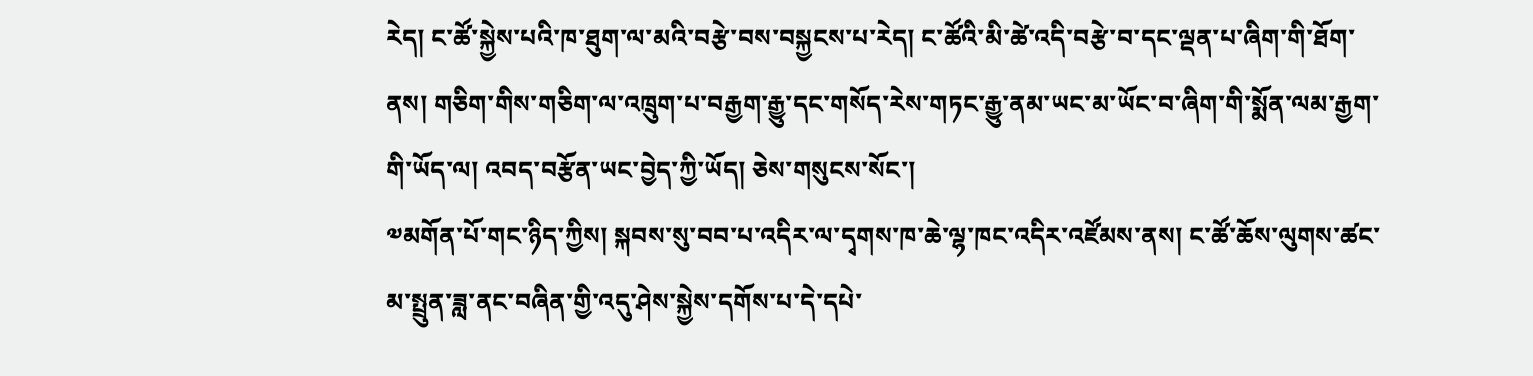རེད། ང་ཚོ་སྐྱེས་པའི་ཁ་ཐུག་ལ་མའི་བརྩེ་བས་བསྐྱངས་པ་རེད། ང་ཚོའི་མི་ཚེ་འདི་བརྩེ་བ་དང་ལྡན་པ་ཞིག་གི་ཐོག་ནས། གཅིག་གིས་གཅིག་ལ་འཁྲུག་པ་བརྒྱག་རྒྱུ་དང་གསོད་རེས་གཏང་རྒྱུ་ནམ་ཡང་མ་ཡོང་བ་ཞིག་གི་སྨོན་ལམ་རྒྱག་གི་ཡོད་ལ། འབད་བརྩོན་ཡང་བྱེད་ཀྱི་ཡོད། ཅེས་གསུངས་སོང་།
༧མགོན་པོ་གང་ཉིད་ཀྱིས། སྐབས་སུ་བབ་པ་འདིར་ལ་དྭགས་ཁ་ཆེ་ལྷ་ཁང་འདིར་འཛོམས་ནས། ང་ཚོ་ཆོས་ལུགས་ཚང་མ་སྤྲུན་ཟླ་ནང་བཞིན་གྱི་འདུ་ཤེས་སྐྱེས་དགོས་པ་དེ་དཔེ་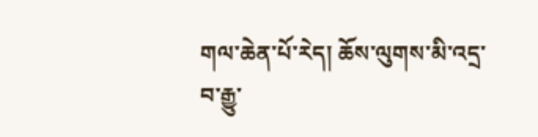གལ་ཆེན་པོ་རེད། ཆོས་ལུགས་མི་འདྲ་བ་རྒྱུ་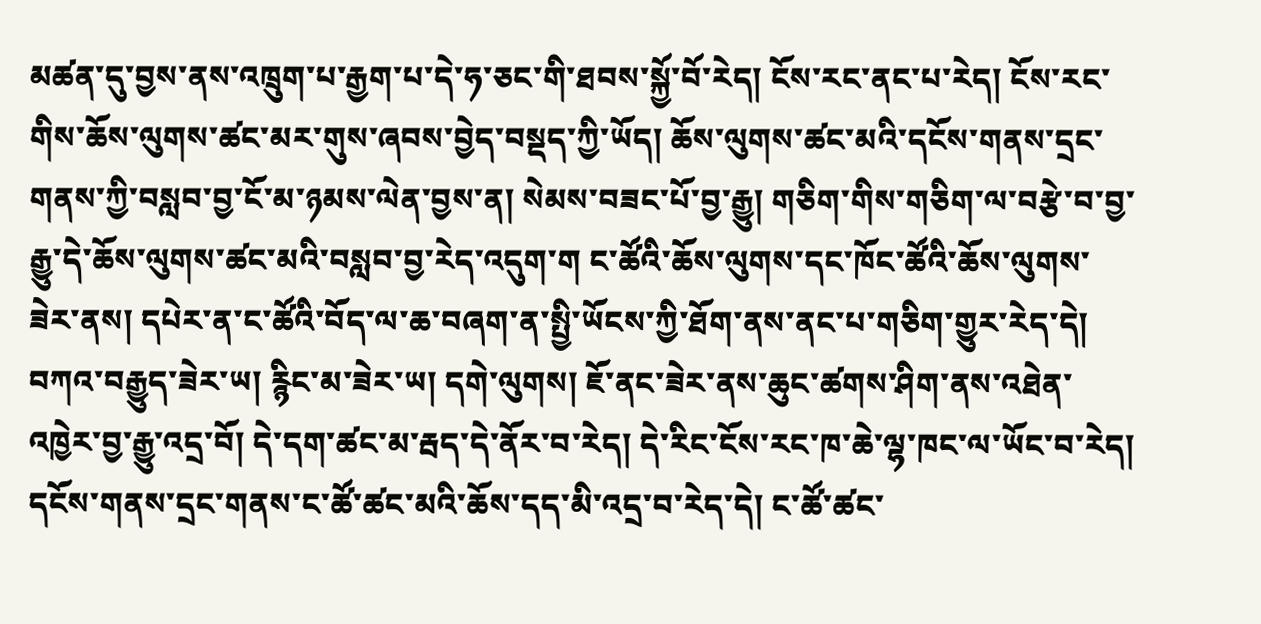མཚན་དུ་བྱས་ནས་འཁྲུག་པ་རྒྱག་པ་དེ་ཧ་ཅང་གི་ཐབས་སྐྱོ་བོ་རེད། ངོས་རང་ནང་པ་རེད། ངོས་རང་གིས་ཆོས་ལུགས་ཚང་མར་གུས་ཞབས་བྱེད་བསྡད་ཀྱི་ཡོད། ཆོས་ལུགས་ཚང་མའི་དངོས་གནས་དྲང་གནས་ཀྱི་བསླབ་བྱ་ངོ་མ་ཉམས་ལེན་བྱས་ན། སེམས་བཟང་པོ་བྱ་རྒྱུ། གཅིག་གིས་གཅིག་ལ་བརྩེ་བ་བྱ་རྒྱུ་དེ་ཆོས་ལུགས་ཚང་མའི་བསླབ་བྱ་རེད་འདུག་ག ང་ཚོའི་ཆོས་ལུགས་དང་ཁོང་ཚོའི་ཆོས་ལུགས་ཟེར་ནས། དཔེར་ན་ང་ཚོའི་བོད་ལ་ཆ་བཞག་ན་སྤྱི་ཡོངས་ཀྱི་ཐོག་ནས་ནང་པ་གཅིག་གྱུར་རེད་དེ། བཀའ་བརྒྱུད་ཟེར་ཡ། རྙིང་མ་ཟེར་ཡ། དགེ་ལུགས། ཇོ་ནང་ཟེར་ནས་ཆུང་ཚགས་ཤིག་ནས་འཐེན་འཁྱེར་བྱ་རྒྱུ་འདྲ་བོ། དེ་དག་ཚང་མ་རྦད་དེ་ནོར་བ་རེད། དེ་རིང་ངོས་རང་ཁ་ཆེ་ལྷ་ཁང་ལ་ཡོང་བ་རེད། དངོས་གནས་དྲང་གནས་ང་ཚོ་ཚང་མའི་ཆོས་དད་མི་འདྲ་བ་རེད་དེ། ང་ཚོ་ཚང་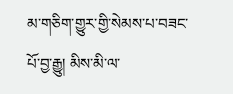མ་གཅིག་གྱུར་གྱི་སེམས་པ་བཟང་པོ་བྱ་རྒྱུ། མིས་མི་ལ་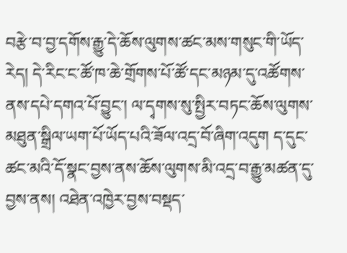བརྩེ་བ་བྱ་དགོས་རྒྱུ་དེ་ཆོས་ལུགས་ཚང་མས་གསུང་གི་ཡོད་རེད། དེ་རིང་ང་ཚོ་ཁ་ཆེ་གྲོགས་པོ་ཚོ་དང་མཉམ་དུ་འཚོགས་ནས་དཔེ་དགའ་པོ་བྱུང་། ལ་དྭགས་སུ་སྤྱིར་བཏང་ཆོས་ལུགས་མཐུན་སྒྲིལ་ཡག་པོ་ཡོད་པའི་ཟོལ་འདྲ་བོ་ཞིག་འདུག ད་དུང་ཚང་མའི་དོ་སྣང་བྱས་ནས་ཆོས་ལུགས་མི་འདྲ་བ་རྒྱུ་མཚན་དུ་བྱས་ནས། འཐེན་འཁྱེར་བྱས་བསྡད་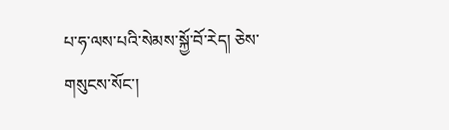པ་ཧ་ལས་པའི་སེམས་སྐྱོ་བོ་རེད། ཅེས་གསུངས་སོང་།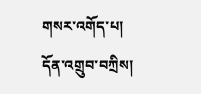གསར་འགོད་པ། དོན་འགྲུབ་བཀྲིས།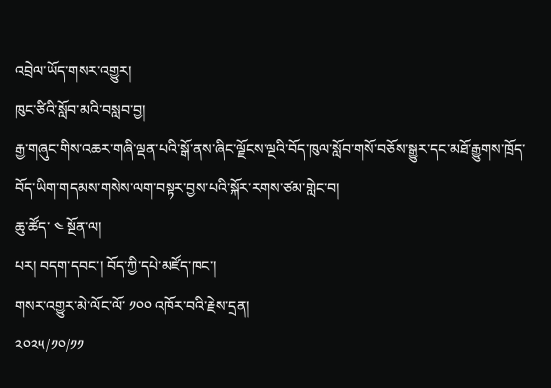འབྲེལ་ཡོད་གསར་འགྱུར།
ཁུང་ཙིའི་སློབ་མའི་བསླབ་བྱ།
རྒྱ་གཞུང་གིས་འཆར་གཞི་ལྡན་པའི་སྒོ་ནས་ཞིང་ལྗོངས་ལྔའི་བོད་ཁུལ་སློབ་གསོ་བཅོས་སྒྱུར་དང་མཐོ་རྒྱུགས་ཁྲོད་བོད་ཡིག་གདམས་གསེས་ལག་བསྟར་བྱས་པའི་སྐོར་རགས་ཙམ་གླེང་བ།
ཆུ་ཚོད་ ༤ སྔོན་ལ།
པར། བདག་དབང་། བོད་ཀྱི་དཔེ་མཛོད་ཁང་།
གསར་འགྱུར་མེ་ལོང་ལོ་ ༡༠༠ འཁོར་བའི་རྗེས་དྲན།
༢༠༢༥/༡༠/༡༡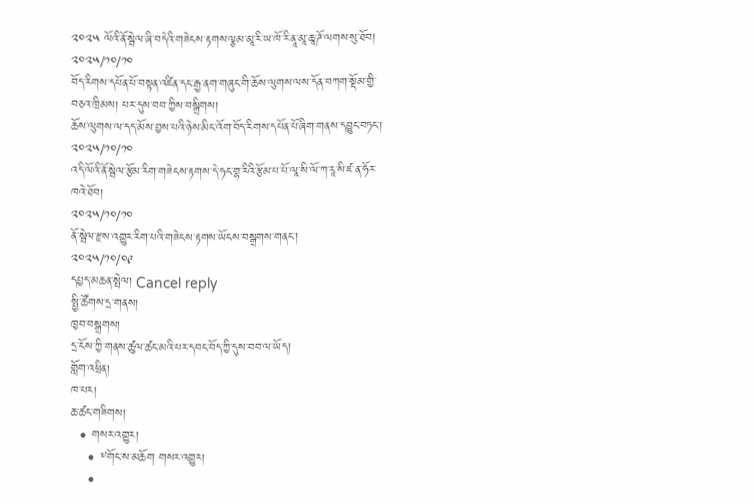༢༠༢༥ ལོའི་ནོ་སྦེལ་ཞི་བདེའི་གཟེངས་རྟགས་ལྕམ་མཱ་རི་ཡ་ཁོ་རི་ནཱ་མཱ་ཆཱ་ཌོ་ལགས་སུ་ཐོབ།
༢༠༢༥/༡༠/༡༠
བོད་རིགས་དཔོན་པོ་བསྟན་འཛིན་དང་རྒྱ་ནག་གཞུང་གི་ཆོས་ལུགས་ལས་དོན་བཀག་སྡོམ་གྱི་བཅའ་ཁྲིམས། པར་དུས་བབ་ཀྱིས་བསྒྲིགས།
ཆོས་ལུགས་ལ་དད་མོས་བྱས་པའི་ཉེས་མིང་འོག་བོད་རིགས་དཔོན་པོ་ཞིག་གནས་དབྱུང་བཏང་།
༢༠༢༥/༡༠/༡༠
འདི་ལོའི་ནོ་སྦེལ་རྩོམ་རིག་གཟེངས་རྟགས་དེ་ཧང་གྷ་རིའི་རྩོམ་པ་པོ་ལཱ་སི་ལོ་ཀ་རཱ་སི་ཛ་ན་ཧོར་ཁའེ་ཐོབ།
༢༠༢༥/༡༠/༡༠
ནོ་སྦེལ་རྫས་འགྱུར་རིག་པའི་གཟེངས་རྟགས་ཡོངས་བསྒྲགས་གནང་།
༢༠༢༥/༡༠/༠༩
དཔྱད་མཆན་སྤེལ། Cancel reply
སྤྱི་ཚོགས་དྲ་གནས།
ཁྱབ་བསྒྲགས།
དྲ་ངོས་ཀྱི་གནས་ཚུལ་ཚང་མའི་པར་དབང་བོད་ཀྱི་དུས་བབ་ལ་ཡོད།
གློག་འཕྲིན།
ཁ་པར།
ཆ་ཚང་གཟིགས།
  • གསར་འགྱུར།
    • ༸གོང་ས་མཆོག གསར་འགྱུར།
    •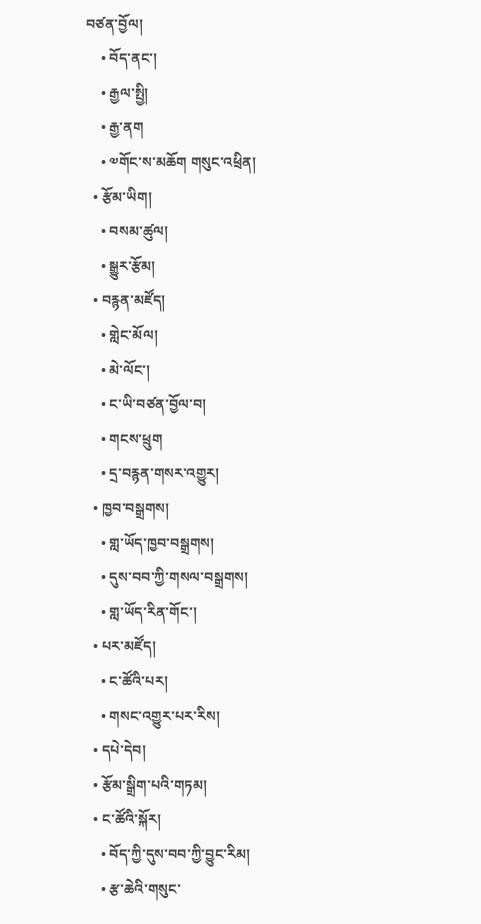བཙན་བྱོལ།
    • བོད་ནང་།
    • རྒྱལ་སྤྱི།
    • རྒྱ་ནག
    • ༧གོང་ས་མཆོག གསུང་འཕྲིན།
  • རྩོམ་ཡིག།
    • བསམ་ཚུལ།
    • སྒྱུར་རྩོམ།
  • བརྙན་མཛོད།
    • གླེང་མོལ།
    • མེ་ལོང་།
    • ང་ཡི་བཙན་བྱོལ་བ།
    • གངས་ཕྲུག
    • དྲ་བརྙན་གསར་འགྱུར།
  • ཁྱབ་བསྒྲགས།
    • གླ་ཡོད་ཁྱབ་བསྒྲགས།
    • དུས་བབ་ཀྱི་གསལ་བསྒྲགས།
    • གླ་ཡོད་རིན་གོང་།
  • པར་མཛོད།
    • ང་ཚོའི་པར།
    • གསང་འགྱུར་པར་རིས།
  • དཔེ་དེབ།
  • རྩོམ་སྒྲིག་པའི་གཏམ།
  • ང་ཚོའི་སྐོར།
    • བོད་ཀྱི་དུས་བབ་ཀྱི་བྱུང་རིམ།
    • རྩ་ཆེའི་གསུང་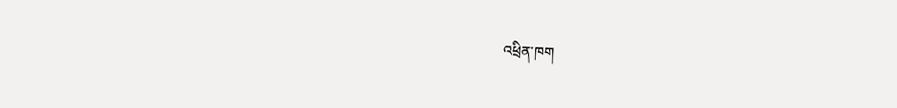འཕྲིན་ཁག